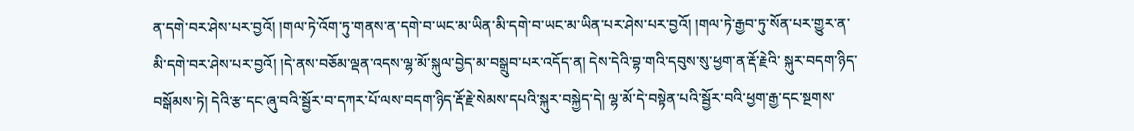ན་དགེ་བར་ཤེས་པར་བྱའོ། །གལ་ཏེ་འོག་ཏུ་གནས་ན་དགེ་བ་ཡང་མ་ཡིན་མི་དགེ་བ་ཡང་མ་ཡིན་པར་ཤེས་པར་བྱའོ། །གལ་ཏེ་རྒྱབ་ཏུ་སོན་པར་གྱུར་ན་མི་དགེ་བར་ཤེས་པར་བྱའོ། །དེ་ནས་བཅོམ་ལྡན་འདས་ལྷ་མོ་སྐུལ་བྱེད་མ་བསྒྲུབ་པར་འདོད་ན། དེས་དེའི་བྷ་གའི་དབུས་སུ་ཕྱག་ན་རྡོ་རྗེའི་ སྐུར་བདག་ཉིད་བསྒོམས་ཏེ། དེའི་རྩ་དང་ཞུ་བའི་སྦྱོར་བ་དཀར་པོ་ལས་བདག་ཉིད་རྡོ་རྗེ་སེམས་དཔའི་སྐུར་བསྐྱེད་དེ། ལྷ་མོ་དེ་བསྟེན་པའི་སྦྱོར་བའི་ཕྱག་རྒྱ་དང་སྔགས་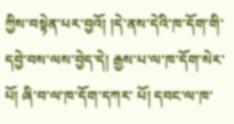ཀྱིས་བསྟེན་པར་བྱའོ། །དེ་ནས་དེའི་ཁ་དོག་གི་དབྱེ་བས་ལས་བྱེད་དེ། རྒྱས་པ་ལ་ཁ་དོག་སེར་པོ། ཞི་བ་ལ་ཁ་དོག་དཀར་ པོ། དབང་ལ་ཁ་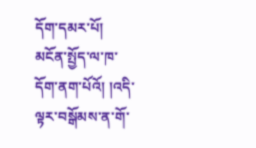དོག་དམར་པོ། མངོན་སྤྱོད་ལ་ཁ་དོག་ནག་པོའོ། །འདི་ལྟར་བསྒོམས་ན་གོ་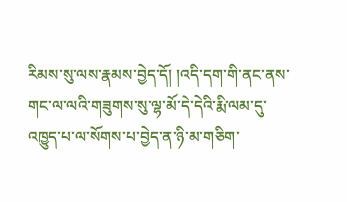རིམས་སུ་ལས་རྣམས་བྱེད་དོ། །འདི་དག་གི་ནང་ནས་གང་ལ་ལའི་གཟུགས་སུ་ལྷ་མོ་དེ་དེའི་རྨི་ལམ་དུ་འཁྱུད་པ་ལ་སོགས་པ་བྱེད་ན་ཉི་མ་གཅིག་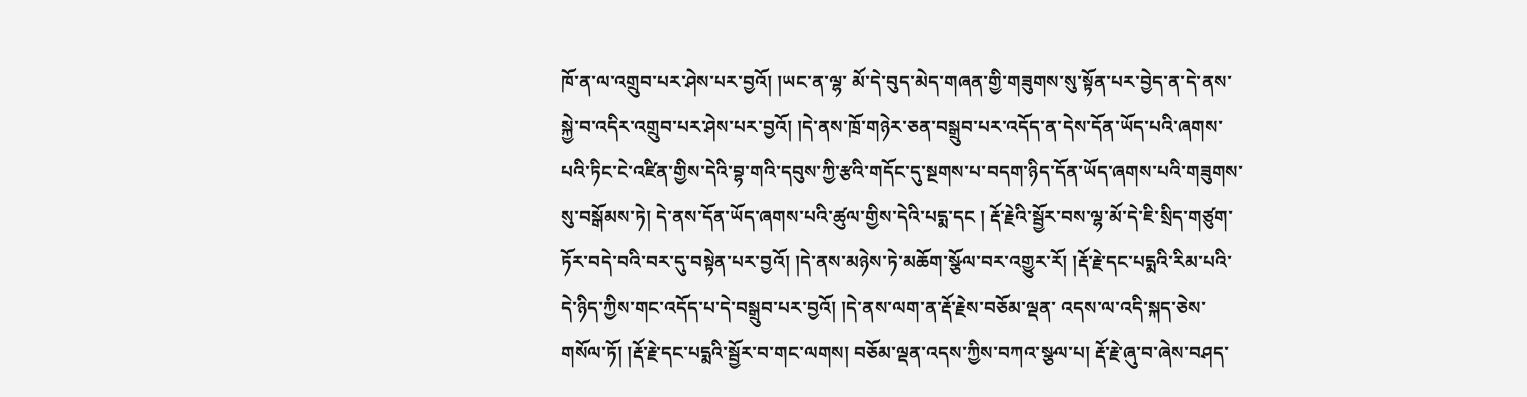ཁོ་ན་ལ་འགྲུབ་པར་ཤེས་པར་བྱའོ། །ཡང་ན་ལྷ་ མོ་དེ་བུད་མེད་གཞན་གྱི་གཟུགས་སུ་སྟོན་པར་བྱེད་ན་དེ་ནས་སྐྱེ་བ་འདིར་འགྲུབ་པར་ཤེས་པར་བྱའོ། །དེ་ནས་ཁྲོ་གཉེར་ཅན་བསྒྲུབ་པར་འདོད་ན་དེས་དོན་ཡོད་པའི་ཞགས་པའི་ཏིང་ངེ་འཛིན་གྱིས་དེའི་བྷ་གའི་དབུས་ཀྱི་རྩའི་གདོང་དུ་སྔགས་པ་བདག་ཉིད་དོན་ཡོད་ཞགས་པའི་གཟུགས་སུ་བསྒོམས་ཏེ། དེ་ནས་དོན་ཡོད་ཞགས་པའི་ཚུལ་གྱིས་དེའི་པདྨ་དང ། རྡོ་རྗེའི་སྦྱོར་བས་ལྷ་མོ་དེ་ཇི་སྲིད་གཙུག་ཏོར་བདེ་བའི་བར་དུ་བསྟེན་པར་བྱའོ། །དེ་ནས་མཉེས་ཏེ་མཆོག་སྩོལ་བར་འགྱུར་རོ། །རྡོ་རྗེ་དང་པདྨའི་རིམ་པའི་དེ་ཉིད་ཀྱིས་གང་འདོད་པ་དེ་བསྒྲུབ་པར་བྱའོ། །དེ་ནས་ལག་ན་རྡོ་རྗེས་བཅོམ་ལྡན་ འདས་ལ་འདི་སྐད་ཅེས་གསོལ་ཏོ། །རྡོ་རྗེ་དང་པདྨའི་སྦྱོར་བ་གང་ལགས། བཅོམ་ལྡན་འདས་ཀྱིས་བཀའ་སྩལ་པ། རྡོ་རྗེ་ཞུ་བ་ཞེས་བཤད་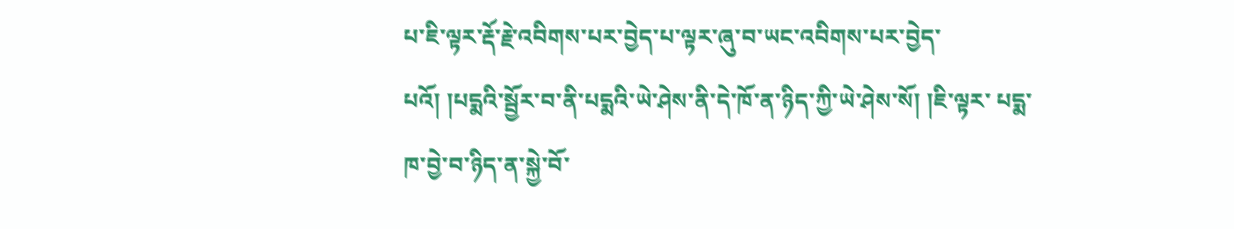པ་ཇི་ལྟར་རྡོ་རྗེ་འབིགས་པར་བྱེད་པ་ལྟར་ཞུ་བ་ཡང་འབིགས་པར་བྱེད་པའོ། །པདྨའི་སྦྱོར་བ་ནི་པདྨའི་ཡེ་ཤེས་ནི་དེ་ཁོ་ན་ཉིད་ཀྱི་ཡེ་ཤེས་སོ། །ཇི་ལྟར་ པདྨ་ཁ་བྱེ་བ་ཉིད་ན་སྐྱེ་བོ་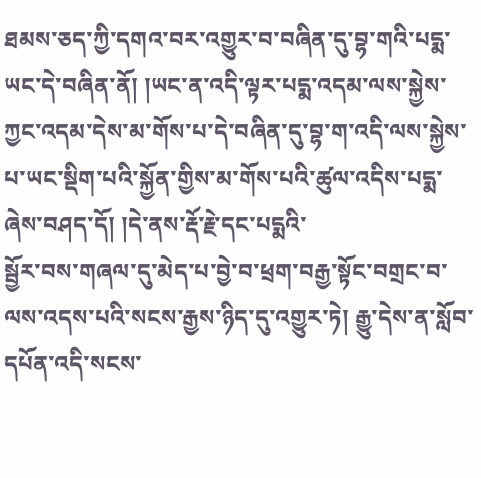ཐམས་ཅད་ཀྱི་དགའ་བར་འགྱུར་བ་བཞིན་དུ་བྷ་གའི་པདྨ་ཡང་དེ་བཞིན་ནོ། །ཡང་ན་འདི་ལྟར་པདྨ་འདམ་ལས་སྐྱེས་ཀྱང་འདམ་དེས་མ་གོས་པ་དེ་བཞིན་དུ་བྷ་ག་འདི་ལས་སྐྱེས་པ་ཡང་སྡིག་པའི་སྐྱོན་གྱིས་མ་གོས་པའི་ཚུལ་འདིས་པདྨ་ཞེས་བཤད་དོ། །དེ་ནས་རྡོ་རྗེ་དང་པདྨའི་
སྦྱོར་བས་གཞལ་དུ་མེད་པ་བྱེ་བ་ཕྲག་བརྒྱ་སྟོང་བགྲང་བ་ལས་འདས་པའི་སངས་རྒྱས་ཉིད་དུ་འགྱུར་ཏེ། རྒྱུ་དེས་ན་སློབ་དཔོན་འདི་སངས་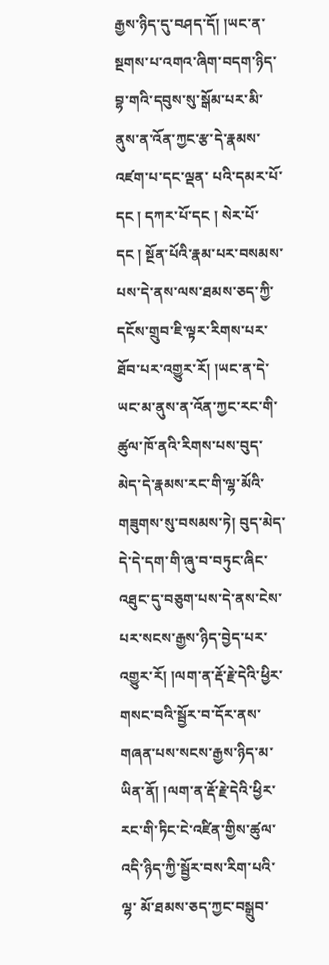རྒྱས་ཉིད་དུ་བཤད་དོ། །ཡང་ན་སྔགས་པ་འགའ་ཞིག་བདག་ཉིད་བྷ་གའི་དབུས་སུ་སྒོམ་པར་མི་ནུས་ན་འོན་ཀྱང་རྩ་དེ་རྣམས་འཛག་པ་དང་ལྡན་ པའི་དམར་པོ་དང ། དཀར་པོ་དང ། སེར་པོ་དང ། སྔོན་པོའི་རྣམ་པར་བསམས་པས་དེ་ནས་ལས་ཐམས་ཅད་ཀྱི་དངོས་གྲུབ་ཇི་ལྟར་རིགས་པར་ཐོབ་པར་འགྱུར་རོ། །ཡང་ན་དེ་ཡང་མ་ནུས་ན་འོན་ཀྱང་རང་གི་ཚུལ་ཁོ་ནའི་རིགས་པས་བུད་མེད་དེ་རྣམས་རང་གི་ལྷ་མོའི་གཟུགས་སུ་བསམས་ཏེ། བུད་མེད་དེ་དེ་དག་གི་ཞུ་བ་བཏུང་ཞིང་འཐུང་དུ་བཅུག་པས་དེ་ནས་ངེས་པར་སངས་རྒྱས་ཉིད་བྱེད་པར་འགྱུར་རོ། །ལག་ན་རྡོ་རྗེ་དེའི་ཕྱིར་གསང་བའི་སྦྱོར་བ་དོར་ནས་གཞན་པས་སངས་རྒྱས་ཉིད་མ་ཡིན་ནོ། །ལག་ན་རྡོ་རྗེ་དེའི་ཕྱིར་རང་གི་ཏིང་ངེ་འཛིན་གྱིས་ཚུལ་འདི་ཉིད་ཀྱི་སྦྱོར་བས་རིག་པའི་ལྷ་ མོ་ཐམས་ཅད་ཀྱང་བསྒྲུབ་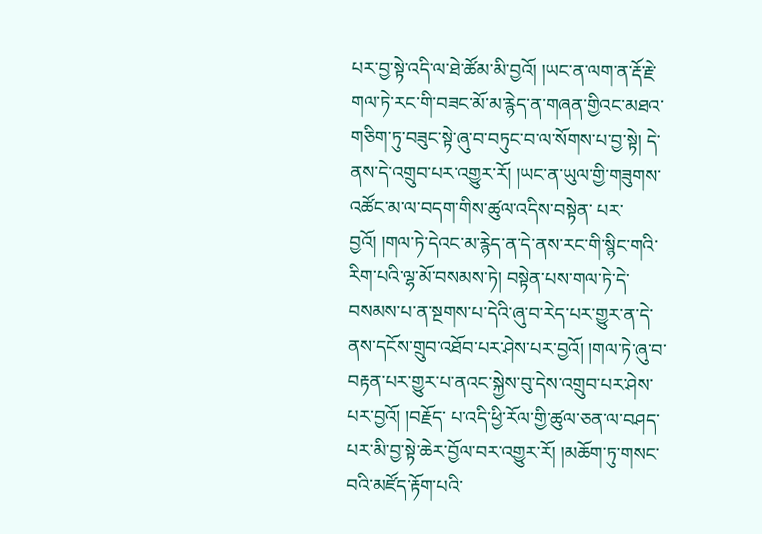པར་བྱ་སྟེ་འདི་ལ་ཐེ་ཚོམ་མི་བྱའོ། །ཡང་ན་ལག་ན་རྡོ་རྗེ་གལ་ཏེ་རང་གི་བཟང་མོ་མ་རྙེད་ན་གཞན་གྱིའང་མཐའ་གཅིག་ཏུ་བཟུང་སྟེ་ཞུ་བ་བཏུང་བ་ལ་སོགས་པ་བྱ་སྟེ། དེ་ནས་དེ་འགྲུབ་པར་འགྱུར་རོ། །ཡང་ན་ཡུལ་གྱི་གཟུགས་འཚོང་མ་ལ་བདག་གིས་ཚུལ་འདིས་བསྟེན་ པར་བྱའོ། །གལ་ཏེ་དེའང་མ་རྙེད་ན་དེ་ནས་རང་གི་སྙིང་གའི་རིག་པའི་ལྷ་མོ་བསམས་ཏེ། བསྟེན་པས་གལ་ཏེ་དེ་བསམས་པ་ན་སྔགས་པ་དེའི་ཞུ་བ་རེད་པར་གྱུར་ན་དེ་ནས་དངོས་གྲུབ་འཐོབ་པར་ཤེས་པར་བྱའོ། །གལ་ཏེ་ཞུ་བ་བརྟན་པར་གྱུར་པ་ནའང་སྐྱེས་བུ་དེས་འགྲུབ་པར་ཤེས་པར་བྱའོ། །བརྗོད་ པ་འདི་ཕྱི་རོལ་གྱི་ཚུལ་ཅན་ལ་བཤད་པར་མི་བྱ་སྟེ་ཆེར་བྱོལ་བར་འགྱུར་རོ། །མཆོག་ཏུ་གསང་བའི་མཛོད་རྟོག་པའི་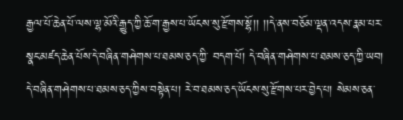རྒྱལ་པོ་ཆེན་པོ་ལས་ལྷ་མོའི་རྒྱུད་ཀྱི་ཆོ་ག་རྒྱས་པ་ཡོངས་སུ་རྫོགས་སྷོ།། །།དེ་ནས་བཅོམ་ལྡན་འདས་རྣམ་པར་སྣང་མཛད་ཆེན་པོས་དེ་བཞིན་གཤེགས་པ་ཐམས་ཅད་ཀྱི་ བདག་པོ། དེ་བཞིན་གཤེགས་པ་ཐམས་ཅད་ཀྱི་ཡབ། དེ་བཞིན་གཤེགས་པ་ཐམས་ཅད་ཀྱིས་བསྟེན་པ། རེ་བ་ཐམས་ཅད་ཡོངས་སུ་རྫོགས་པར་བྱེད་པ། སེམས་ཅན་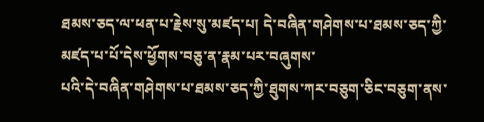ཐམས་ཅད་ལ་ཕན་པ་རྗེས་སུ་མཛད་པ། དེ་བཞིན་གཤེགས་པ་ཐམས་ཅད་ཀྱི་མཛད་པ་པོ་དེས་ཕྱོགས་བཅུ་ན་རྣམ་པར་བཞུགས་
པའི་དེ་བཞིན་གཤེགས་པ་ཐམས་ཅད་ཀྱི་ཐུགས་ཀར་བཅུག་ཅིང་བཅུག་ནས་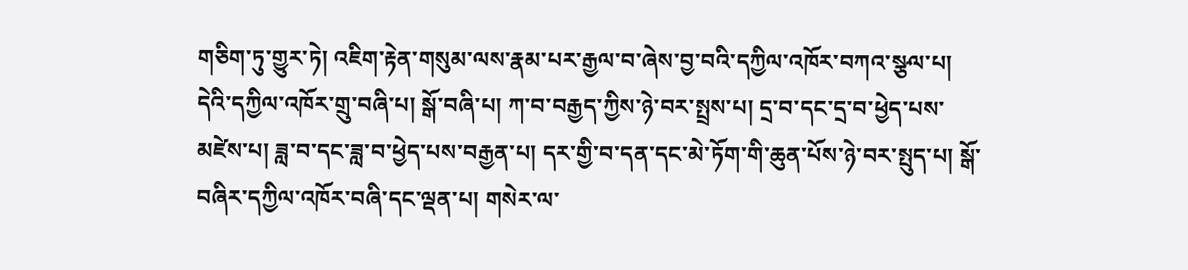གཅིག་ཏུ་གྱུར་ཏེ། འཇིག་རྟེན་གསུམ་ལས་རྣམ་པར་རྒྱལ་བ་ཞེས་བྱ་བའི་དཀྱིལ་འཁོར་བཀའ་སྩལ་པ། དེའི་དཀྱིལ་འཁོར་གྲུ་བཞི་པ། སྒོ་བཞི་པ། ཀ་བ་བརྒྱད་ཀྱིས་ཉེ་བར་སྤྲས་པ། དྲ་བ་དང་དྲ་བ་ཕྱེད་པས་ མཛེས་པ། ཟླ་བ་དང་ཟླ་བ་ཕྱེད་པས་བརྒྱན་པ། དར་གྱི་བ་དན་དང་མེ་ཏོག་གི་ཆུན་པོས་ཉེ་བར་སྤུད་པ། སྒོ་བཞིར་དཀྱིལ་འཁོར་བཞི་དང་ལྡན་པ། གསེར་ལ་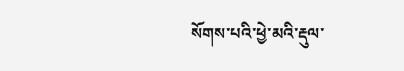སོགས་པའི་ཕྱེ་མའི་རྡུལ་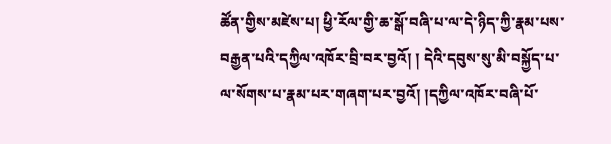ཚོན་གྱིས་མཛེས་པ། ཕྱི་རོལ་གྱི་ཆ་སྒོ་བཞི་པ་ལ་དེ་ཉིད་ཀྱི་རྣམ་པས་བརྒྱན་པའི་དཀྱིལ་འཁོར་བྲི་བར་བྱའོ། ། དེའི་དབུས་སུ་མི་བསྐྱོད་པ་ལ་སོགས་པ་རྣམ་པར་གཞག་པར་བྱའོ། །དཀྱིལ་འཁོར་བཞི་པོ་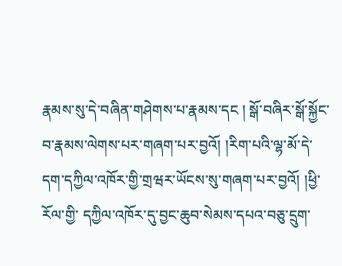རྣམས་སུ་དེ་བཞིན་གཤེགས་པ་རྣམས་དང ། སྒོ་བཞིར་སྒོ་སྐྱོང་བ་རྣམས་ལེགས་པར་གཞག་པར་བྱའོ། །རིག་པའི་ལྷ་མོ་དེ་དག་དཀྱིལ་འཁོར་གྱི་གྲཝར་ཡོངས་སུ་གཞག་པར་བྱའོ། །ཕྱི་རོལ་གྱི་ དཀྱིལ་འཁོར་དུ་བྱང་ཆུབ་སེམས་དཔའ་བཅུ་དྲུག་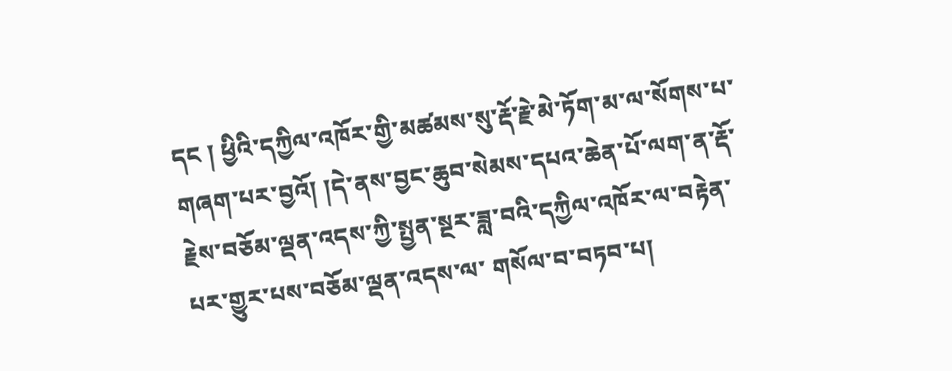དང ། ཕྱིའི་དཀྱིལ་འཁོར་གྱི་མཚམས་སུ་རྡོ་རྗེ་མེ་ཏོག་མ་ལ་སོགས་པ་གཞག་པར་བྱའོ། །དེ་ནས་བྱང་ཆུབ་སེམས་དཔའ་ཆེན་པོ་ལག་ན་རྡོ་རྗེས་བཅོམ་ལྡན་འདས་ཀྱི་སྤྱན་སྔར་ཟླ་བའི་དཀྱིལ་འཁོར་ལ་བརྟེན་པར་གྱུར་པས་བཅོམ་ལྡན་འདས་ལ་ གསོལ་བ་བཏབ་པ།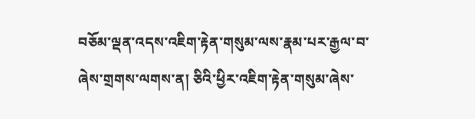བཅོམ་ལྡན་འདས་འཇིག་རྟེན་གསུམ་ལས་རྣམ་པར་རྒྱལ་བ་ཞེས་གྲགས་ལགས་ན། ཅིའི་ཕྱིར་འཇིག་རྟེན་གསུམ་ཞེས་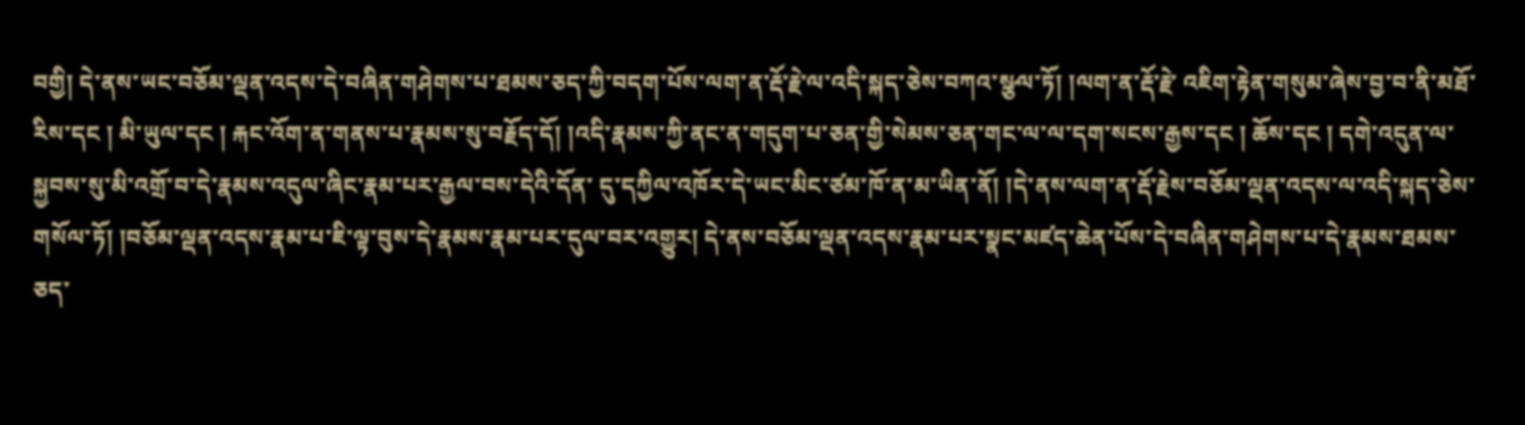བགྱི། དེ་ནས་ཡང་བཅོམ་ལྡན་འདས་དེ་བཞིན་གཤེགས་པ་ཐམས་ཅད་ཀྱི་བདག་པོས་ལག་ན་རྡོ་རྗེ་ལ་འདི་སྐད་ཅེས་བཀའ་སྩལ་ཏོ། །ལག་ན་རྡོ་རྗེ་ འཇིག་རྟེན་གསུམ་ཞེས་བྱ་བ་ནི་མཐོ་རིས་དང ། མི་ཡུལ་དང ། རྐང་འོག་ན་གནས་པ་རྣམས་སུ་བརྗོད་དོ། །འདི་རྣམས་ཀྱི་ནང་ན་གདུག་པ་ཅན་གྱི་སེམས་ཅན་གང་ལ་ལ་དག་སངས་རྒྱས་དང ། ཆོས་དང ། དགེ་འདུན་ལ་སྐྱབས་སུ་མི་འགྲོ་བ་དེ་རྣམས་འདུལ་ཞིང་རྣམ་པར་རྒྱལ་བས་དེའི་དོན་ དུ་དཀྱིལ་འཁོར་དེ་ཡང་མིང་ཙམ་ཁོ་ན་མ་ཡིན་ནོ། །དེ་ནས་ལག་ན་རྡོ་རྗེས་བཅོམ་ལྡན་འདས་ལ་འདི་སྐད་ཅེས་གསོལ་ཏོ། །བཅོམ་ལྡན་འདས་རྣམ་པ་ཇི་ལྟ་བུས་དེ་རྣམས་རྣམ་པར་དུལ་བར་འགྱུར། དེ་ནས་བཅོམ་ལྡན་འདས་རྣམ་པར་སྣང་མཛད་ཆེན་པོས་དེ་བཞིན་གཤེགས་པ་དེ་རྣམས་ཐམས་
ཅད་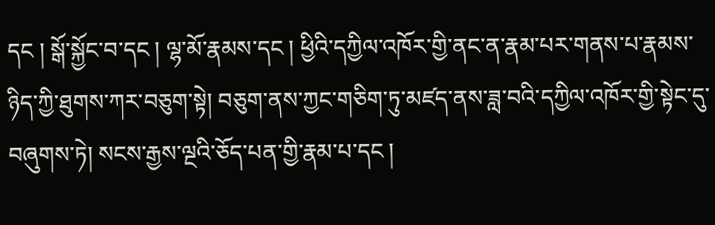དང ། སྒོ་སྐྱོང་བ་དང ། ལྷ་མོ་རྣམས་དང ། ཕྱིའི་དཀྱིལ་འཁོར་གྱི་ནང་ན་རྣམ་པར་གནས་པ་རྣམས་ཉིད་ཀྱི་ཐུགས་ཀར་བཅུག་སྟེ། བཅུག་ནས་ཀྱང་གཅིག་ཏུ་མཛད་ནས་ཟླ་བའི་དཀྱིལ་འཁོར་གྱི་སྟེང་དུ་བཞུགས་ཏེ། སངས་རྒྱས་ལྔའི་ཅོད་པན་གྱི་རྣམ་པ་དང །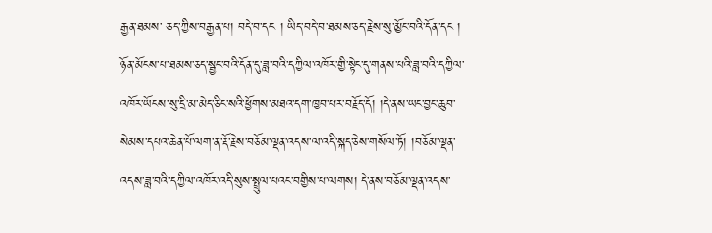རྒྱན་ཐམས་ ཅད་ཀྱིས་བརྒྱན་པ། བདེ་བ་དང ། ཡིད་བདེ་བ་ཐམས་ཅད་རྗེས་སུ་མྱོང་བའི་དོན་དང ། ཉོན་མོངས་པ་ཐམས་ཅད་སྦྱང་བའི་དོན་དུ་ཟླ་བའི་དཀྱིལ་འཁོར་གྱི་སྟེང་དུ་གནས་པའི་ཟླ་བའི་དཀྱིལ་འཁོར་ཡོངས་སུ་དྲི་མ་མེད་ཅིང་སའི་ཕྱོགས་མཐའ་དག་ཁྱབ་པར་བརྗོད་དོ། །དེ་ནས་ཡང་བྱང་ཆུབ་ སེམས་དཔའ་ཆེན་པོ་ལག་ན་རྡོ་རྗེས་བཅོམ་ལྡན་འདས་ལ་འདི་སྐད་ཅེས་གསོལ་ཏོ། །བཅོམ་ལྡན་འདས་ཟླ་བའི་དཀྱིལ་འཁོར་འདི་སུས་སྤྲུལ་པའང་བགྱིས་པ་ལགས། དེ་ནས་བཅོམ་ལྡན་འདས་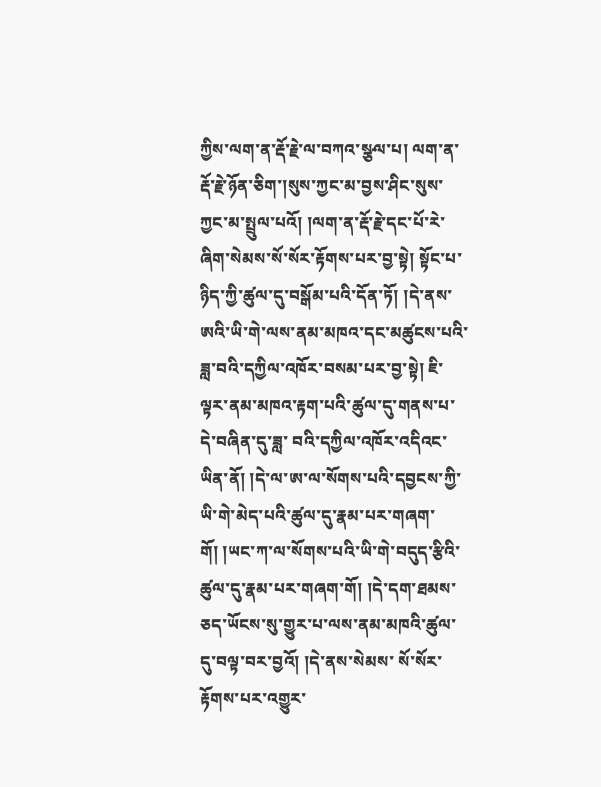ཀྱིས་ལག་ན་རྡོ་རྗེ་ལ་བཀའ་སྩལ་པ། ལག་ན་རྡོ་རྗེ་ཉོན་ཅིག་།སུས་ཀྱང་མ་བྱས་ཤིང་སུས་ ཀྱང་མ་སྤྲུལ་པའོ། །ལག་ན་རྡོ་རྗེ་དང་པོ་རེ་ཞིག་སེམས་སོ་སོར་རྟོགས་པར་བྱ་སྟེ། སྟོང་པ་ཉིད་ཀྱི་ཚུལ་དུ་བསྒོམ་པའི་དོན་ཏོ། །དེ་ནས་ཨའི་ཡི་གེ་ལས་ནམ་མཁའ་དང་མཚུངས་པའི་ཟླ་བའི་དཀྱིལ་འཁོར་བསམ་པར་བྱ་སྟེ། ཇི་ལྟར་ནམ་མཁའ་རྟག་པའི་ཚུལ་དུ་གནས་པ་དེ་བཞིན་དུ་ཟླ་ བའི་དཀྱིལ་འཁོར་འདིའང་ཡིན་ནོ། །དེ་ལ་ཨ་ལ་སོགས་པའི་དབྱངས་ཀྱི་ཡི་གེ་མེད་པའི་ཚུལ་དུ་རྣམ་པར་གཞག་གོ། །ཡང་ཀ་ལ་སོགས་པའི་ཡི་གེ་བདུད་རྩིའི་ཚུལ་དུ་རྣམ་པར་གཞག་གོ། །དེ་དག་ཐམས་ཅད་ཡོངས་སུ་གྱུར་པ་ལས་ནམ་མཁའི་ཚུལ་དུ་བལྟ་བར་བྱའོ། །དེ་ནས་སེམས་ སོ་སོར་རྟོགས་པར་འགྱུར་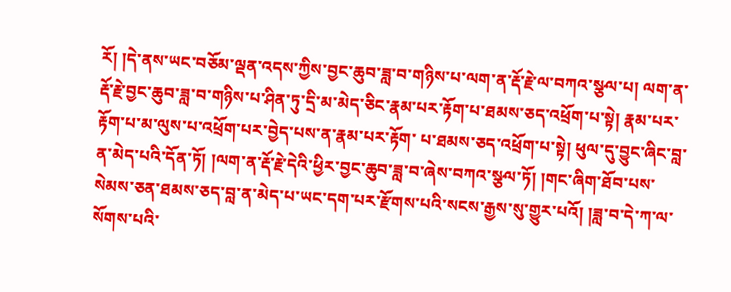རོ། །དེ་ནས་ཡང་བཅོམ་ལྡན་འདས་ཀྱིས་བྱང་ཆུབ་ཟླ་བ་གཉིས་པ་ལག་ན་རྡོ་རྗེ་ལ་བཀའ་སྩལ་པ། ལག་ན་རྡོ་རྗེ་བྱང་ཆུབ་ཟླ་བ་གཉིས་པ་ཤིན་ཏུ་དྲི་མ་མེད་ཅིང་རྣམ་པར་རྟོག་པ་ཐམས་ཅད་འཕྲོག་པ་སྟེ། རྣམ་པར་རྟོག་པ་མ་ལུས་པ་འཕྲོག་པར་བྱེད་པས་ན་རྣམ་པར་རྟོག་ པ་ཐམས་ཅད་འཕྲོག་པ་སྟེ། ཕུལ་དུ་བྱུང་ཞིང་བླ་ན་མེད་པའི་དོན་ཏོ། །ལག་ན་རྡོ་རྗེ་དེའི་ཕྱིར་བྱང་ཆུབ་ཟླ་བ་ཞེས་བཀའ་སྩལ་ཏོ། །གང་ཞིག་ཐོབ་པས་སེམས་ཅན་ཐམས་ཅད་བླ་ན་མེད་པ་ཡང་དག་པར་རྫོགས་པའི་སངས་རྒྱས་སུ་གྱུར་པའོ། །ཟླ་བ་དེ་ཀ་ལ་སོགས་པའི་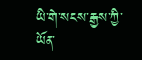ཡི་གེ་སངས་རྒྱས་ཀྱི་
ཡོན་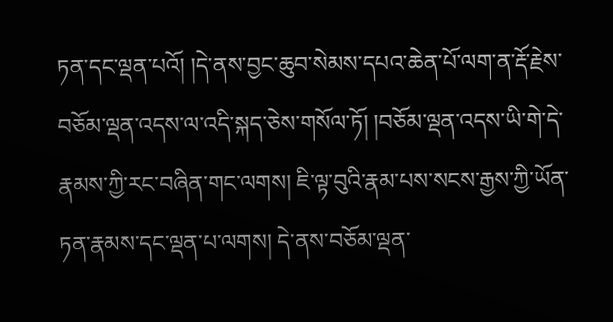ཏན་དང་ལྡན་པའོ། །དེ་ནས་བྱང་ཆུབ་སེམས་དཔའ་ཆེན་པོ་ལག་ན་རྡོ་རྗེས་བཅོམ་ལྡན་འདས་ལ་འདི་སྐད་ཅེས་གསོལ་ཏོ། །བཅོམ་ལྡན་འདས་ཡི་གེ་དེ་རྣམས་ཀྱི་རང་བཞིན་གང་ལགས། ཇི་ལྟ་བུའི་རྣམ་པས་སངས་རྒྱས་ཀྱི་ཡོན་ཏན་རྣམས་དང་ལྡན་པ་ལགས། དེ་ནས་བཅོམ་ལྡན་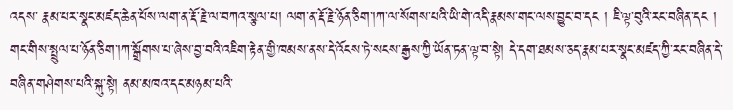འདས་ རྣམ་པར་སྣང་མཛད་ཆེན་པོས་ལག་ན་རྡོ་རྗེ་ལ་བཀའ་སྩལ་པ། ལག་ན་རྡོ་རྗེ་ཉོན་ཅིག་།ཀ་ལ་སོགས་པའི་ཡི་གེ་འདི་རྣམས་གང་ལས་བྱུང་བ་དང ། ཇི་ལྟ་བུའི་རང་བཞིན་དང ། གང་གིས་སྤྲུལ་པ་ཉོན་ཅིག་།ཀ་སྒྲོགས་པ་ཞེས་བྱ་བའི་འཇིག་རྟེན་གྱི་ཁམས་ནས་དེ་འོངས་ཏེ་སངས་རྒྱས་ཀྱི་ཡོན་ཏན་ལྟ་བ་སྟེ། དེ་དག་ཐམས་ཅད་རྣམ་པར་སྣང་མཛད་ཀྱི་རང་བཞིན་དེ་བཞིན་གཤེགས་པའི་སྐུ་སྟེ། ནམ་མཁའ་དང་མཉམ་པའི་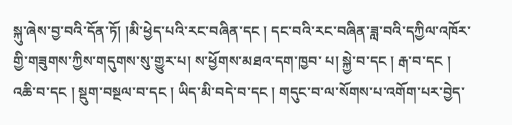སྐུ་ཞེས་བྱ་བའི་དོན་ཏོ། །མི་ཕྱེད་པའི་རང་བཞིན་དང ། དང་བའི་རང་བཞིན་ཟླ་བའི་དཀྱིལ་འཁོར་གྱི་གཟུགས་ཀྱིས་གདུགས་སུ་གྱུར་པ། ས་ཕྱོགས་མཐའ་དག་ཁྱབ་ པ། སྐྱེ་བ་དང ། རྒ་བ་དང ། འཆི་བ་དང ། སྡུག་བསྔལ་བ་དང ། ཡིད་མི་བདེ་བ་དང ། གདུང་བ་ལ་སོགས་པ་འགོག་པར་བྱེད་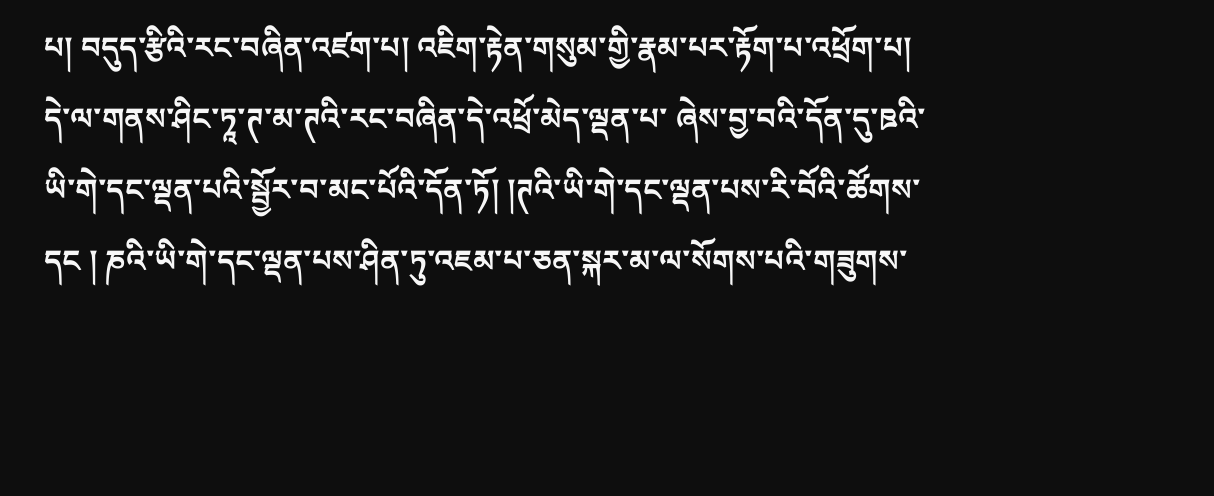པ། བདུད་རྩིའི་རང་བཞིན་འཛག་པ། འཇིག་རྟེན་གསུམ་གྱི་རྣམ་པར་རྟོག་པ་འཕྲོག་པ། དེ་ལ་གནས་ཤིང་ཏཱ་ཊ་མ་ཊའི་རང་བཞིན་དེ་འཕྲོ་མེད་ལྡན་པ་ ཞེས་བྱ་བའི་དོན་དུ་ཋའི་ཡི་གེ་དང་ལྡན་པའི་སྦྱོར་བ་མང་པོའི་དོན་ཏོ། །ཊའི་ཡི་གེ་དང་ལྡན་པས་རི་བོའི་ཚོགས་དང ། ཎའི་ཡི་གེ་དང་ལྡན་པས་ཤིན་ཏུ་འཇམ་པ་ཅན་སྐར་མ་ལ་སོགས་པའི་གཟུགས་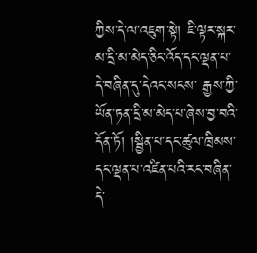ཀྱིས་དེ་ལ་འཇུག་སྟེ། ཇི་ལྟར་སྐར་མ་དྲི་མ་མེད་ཅིང་འོད་དང་ལྡན་པ་དེ་བཞིན་དུ་དེའང་སངས་ རྒྱས་ཀྱི་ཡོན་ཏན་དྲི་མ་མེད་པ་ཞེས་བྱ་བའི་དོན་ཏོ། །སྦྱིན་པ་དང་ཚུལ་ཁྲིམས་དང་ལྡན་པ་འཛིན་པའི་རང་བཞིན་དེ་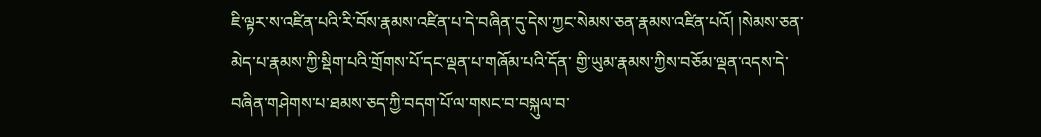ཇི་ལྟར་ས་འཛིན་པའི་རི་བོས་རྣམས་འཛིན་པ་དེ་བཞིན་དུ་དེས་ཀྱང་སེམས་ཅན་རྣམས་འཛིན་པའོ། །སེམས་ཅན་མེད་པ་རྣམས་ཀྱི་སྡིག་པའི་གྲོགས་པོ་དང་ལྡན་པ་གཞོམ་པའི་དོན་ གྱི་ཡུམ་རྣམས་ཀྱིས་བཅོམ་ལྡན་འདས་དེ་བཞིན་གཤེགས་པ་ཐམས་ཅད་ཀྱི་བདག་པོ་ལ་གསང་བ་བསྐུལ་བ་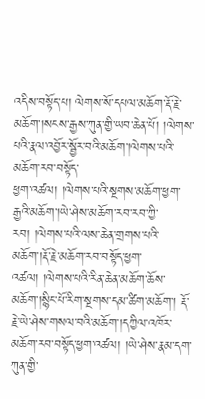འདིས་བསྟོད་པ། ལེགས་སོ་དཔལ་མཆོག་རྡོ་རྗེ་མཆོག་།སངས་རྒྱས་ཀུན་གྱི་ཡབ་ཆེན་པོ། །ལེགས་པའི་རྣལ་འབྱོར་སྦྱོར་བའི་མཆོག་།ལེགས་པའི་མཆོག་རབ་བསྟོད་
ཕྱག་འཚལ། །ལེགས་པའི་སྔགས་མཆོག་ཕྱག་རྒྱའི་མཆོག་།ཡེ་ཤེས་མཆོག་རབ་རབ་ཀྱི་རབ། །ལེགས་པའི་ལས་ཆེན་གྲགས་པའི་མཆོག་།རྡོ་རྗེ་མཆོག་རབ་བསྟོད་ཕྱག་འཚལ། །ལེགས་པའི་རིན་ཆེན་མཆོག་ཆོས་མཆོག་།སྙིང་པོ་རིག་སྔགས་དམ་ཚིག་མཆོག་། རྡོ་རྗེ་ཡེ་ཤེས་གསལ་བའི་མཆོག་།དཀྱིལ་འཁོར་མཆོག་རབ་བསྟོད་ཕྱག་འཚལ། །ཡེ་ཤེས་རྣམ་དག་ཀུན་གྱི་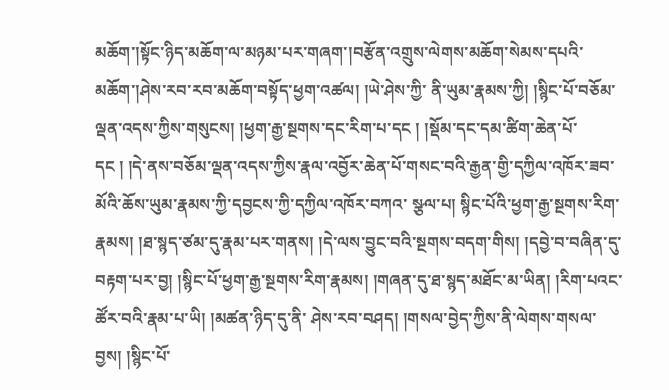མཆོག་།སྟོང་ཉིད་མཆོག་ལ་མཉམ་པར་གཞག་།བརྩོན་འགྲུས་ལེགས་མཆོག་སེམས་དཔའི་མཆོག་།ཤེས་རབ་རབ་མཆོག་བསྟོད་ཕྱག་འཚལ། །ཡེ་ཤེས་ཀྱི་ ནི་ཡུམ་རྣམས་ཀྱི། །སྙིང་པོ་བཅོམ་ལྡན་འདས་ཀྱིས་གསུངས། །ཕྱག་རྒྱ་སྔགས་དང་རིག་པ་དང ། །སྡོམ་དང་དམ་ཚིག་ཆེན་པོ་དང ། །དེ་ནས་བཅོམ་ལྡན་འདས་ཀྱིས་རྣལ་འབྱོར་ཆེན་པོ་གསང་བའི་རྒྱན་གྱི་དཀྱིལ་འཁོར་ཟབ་མོའི་ཆོས་ཡུམ་རྣམས་ཀྱི་དབྱངས་ཀྱི་དཀྱིལ་འཁོར་བཀའ་ སྩལ་པ། སྙིང་པོའི་ཕྱག་རྒྱ་སྔགས་རིག་རྣམས། །ཐ་སྙད་ཙམ་དུ་རྣམ་པར་གནས། །དེ་ལས་བྱུང་བའི་སྔགས་བདག་གིས། །དབྱེ་བ་བཞིན་དུ་བརྟག་པར་བྱ། །སྙིང་པོ་ཕྱག་རྒྱ་སྔགས་རིག་རྣམས། །གཞན་དུ་ཐ་སྙད་མཐོང་མ་ཡིན། །རིག་པའང་ཚོར་བའི་རྣམ་པ་ཡི། །མཚན་ཉིད་དུ་ནི་ ཤེས་རབ་བཤད། །གསལ་བྱེད་ཀྱིས་ནི་ལེགས་གསལ་བྱས། །སྙིང་པོ་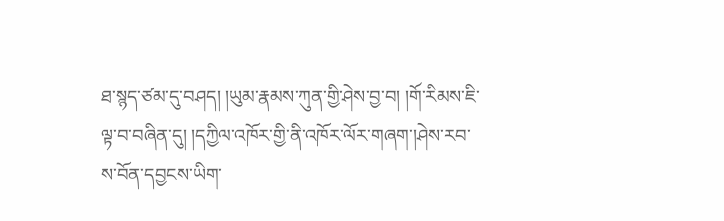ཐ་སྙད་ཙམ་དུ་བཤད། །ཡུམ་རྣམས་ཀུན་གྱི་ཤེས་བྱ་བ། །གོ་རིམས་ཇི་ལྟ་བ་བཞིན་དུ། །དཀྱིལ་འཁོར་གྱི་ནི་འཁོར་ལོར་གཞག་།ཤེས་རབ་ས་བོན་དབྱངས་ཡིག་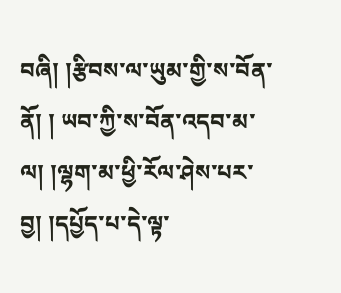བཞི། །རྩིབས་ལ་ཡུམ་གྱི་ས་བོན་ནོ། ། ཡབ་ཀྱི་ས་བོན་འདབ་མ་ལ། །ལྷག་མ་ཕྱི་རོལ་ཤེས་པར་བྱ། །དཔྱོད་པ་དེ་ལྟ་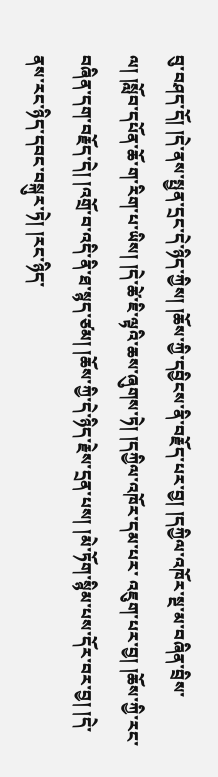བུ་བཤད་དོ། །དེ་ནས་སྤྱན་དྲང་དེ་ཉིད་ཀྱིས། །ཆོས་ཀྱི་དབྱིངས་ནི་བརྗོད་པར་བྱ། །དཀྱིལ་འཁོར་སྔ་མ་བཞིན་བྲིས་ལ། །སློབ་དཔོན་ཆོ་ག་རིག་པ་ཡིས། །དེ་ཚེ་ཇི་ལྟའི་ཆས་ཞུགས་ཏེ། །དཀྱིལ་འཁོར་དམ་པར་ འཇུག་པར་བྱ། །ཆོས་ཀྱི་རང་བཞིན་དག་བརྗོད་དེ། །འགྲོ་བ་འདི་ནི་ཐ་སྙད་ཙམ། །ཆོས་ཀྱི་དེ་ཉིད་རྗེས་དྲན་པས། །མེ་ཏོག་སྙིམ་པས་དོར་བར་བྱ། །དེ་ནས་རང་ཉིད་དབང་བསྐུར་ཏེ། །རང་ཉིད་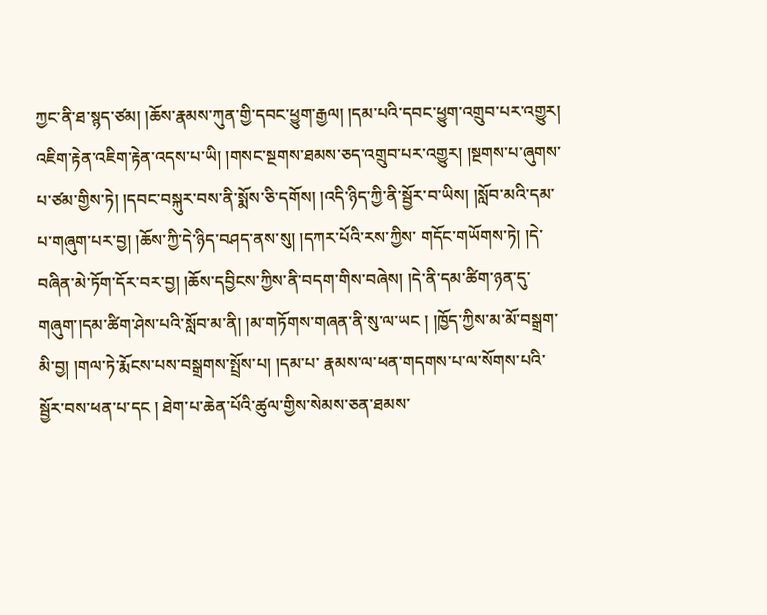ཀྱང་ནི་ཐ་སྙད་ཙམ། །ཆོས་རྣམས་ཀུན་གྱི་དབང་ཕྱུག་རྒྱལ། །དམ་པའི་དབང་ཕྱུག་འགྲུབ་པར་འགྱུར།
འཇིག་རྟེན་འཇིག་རྟེན་འདས་པ་ཡི། །གསང་སྔགས་ཐམས་ཅད་འགྲུབ་པར་འགྱུར། །སྔགས་པ་ཞུགས་པ་ཙམ་གྱིས་ཏེ། །དབང་བསྐུར་བས་ནི་སྨོས་ཅི་དགོས། །འདི་ཉིད་ཀྱི་ནི་སྦྱོར་བ་ཡིས། །སློབ་མའི་དམ་པ་གཞུག་པར་བྱ། །ཆོས་ཀྱི་དེ་ཉིད་བཤད་ནས་སུ། །དཀར་པོའི་རས་ཀྱིས་ གདོང་གཡོགས་ཏེ། །དེ་བཞིན་མེ་ཏོག་དོར་བར་བྱ། །ཆོས་དབྱིངས་ཀྱིས་ནི་བདག་གིས་བཞེས། །དེ་ནི་དམ་ཚིག་ཉན་དུ་གཞུག་།དམ་ཚིག་ཤེས་པའི་སློབ་མ་ནི། །མ་གཏོགས་གཞན་ནི་སུ་ལ་ཡང ། །ཁྱོད་ཀྱིས་མ་མོ་བསྒྲག་མི་བྱ། །གལ་ཏེ་རྨོངས་པས་བསྒྲགས་སྤྲོས་པ། །དམ་པ་ རྣམས་ལ་ཕན་གདགས་པ་ལ་སོགས་པའི་སྦྱོར་བས་ཕན་པ་དང ། ཐེག་པ་ཆེན་པོའི་ཚུལ་གྱིས་སེམས་ཅན་ཐམས་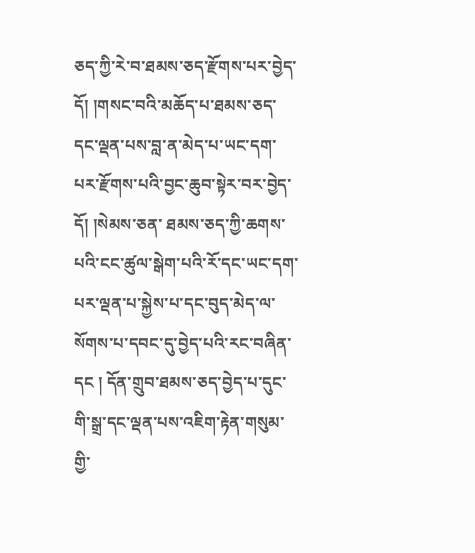ཅད་ཀྱི་རེ་བ་ཐམས་ཅད་རྫོགས་པར་བྱེད་དོ། །གསང་བའི་མཆོད་པ་ཐམས་ཅད་དང་ལྡན་པས་བླ་ན་མེད་པ་ཡང་དག་པར་རྫོགས་པའི་བྱང་ཆུབ་སྟེར་བར་བྱེད་དོ། །སེམས་ཅན་ ཐམས་ཅད་ཀྱི་ཆགས་པའི་ངང་ཚུལ་སྒེག་པའི་རོ་དང་ཡང་དག་པར་ལྡན་པ་སྐྱེས་པ་དང་བུད་མེད་ལ་སོགས་པ་དབང་དུ་བྱེད་པའི་རང་བཞིན་དང ། དོན་གྲུབ་ཐམས་ཅད་བྱེད་པ་དུང་གི་སྒྲ་དང་ལྡན་པས་འཇིག་རྟེན་གསུམ་གྱི་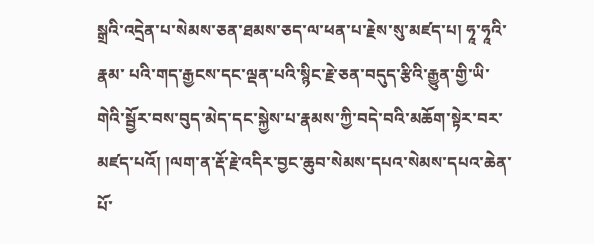སྒྲའི་འདྲེན་པ་སེམས་ཅན་ཐམས་ཅད་ལ་ཕན་པ་རྗེས་སུ་མཛད་པ། ཧཱ་ཧཱའི་རྣམ་ པའི་གད་རྒྱངས་དང་ལྡན་པའི་སྙིང་རྗེ་ཅན་བདུད་རྩིའི་རྒྱུན་གྱི་ཡི་གེའི་སྦྱོར་བས་བུད་མེད་དང་སྐྱེས་པ་རྣམས་ཀྱི་བདེ་བའི་མཆོག་སྟེར་བར་མཛད་པའོ། །ལག་ན་རྡོ་རྗེ་འདིར་བྱང་ཆུབ་སེམས་དཔའ་སེམས་དཔའ་ཆེན་པོ་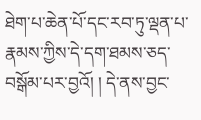ཐེག་པ་ཆེན་པོ་དང་རབ་ཏུ་ལྡན་པ་རྣམས་ཀྱིས་དེ་དག་ཐམས་ཅད་བསྒོམ་པར་བྱའོ། ། དེ་ནས་བྱང་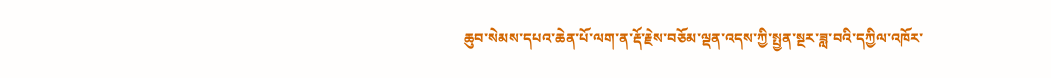ཆུབ་སེམས་དཔའ་ཆེན་པོ་ལག་ན་རྡོ་རྗེས་བཅོམ་ལྡན་འདས་ཀྱི་སྤྱན་སྔར་ཟླ་བའི་དཀྱིལ་འཁོར་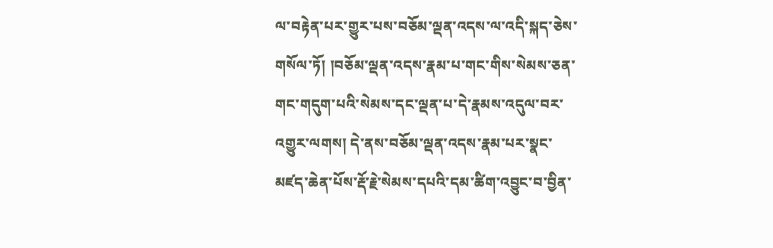ལ་བརྟེན་པར་གྱུར་པས་བཅོམ་ལྡན་འདས་ལ་འདི་སྐད་ཅེས་གསོལ་ཏོ། །བཅོམ་ལྡན་འདས་རྣམ་པ་གང་གིས་སེམས་ཅན་གང་གདུག་པའི་སེམས་དང་ལྡན་པ་དེ་རྣམས་འདུལ་བར་འགྱུར་ལགས། དེ་ནས་བཅོམ་ལྡན་འདས་རྣམ་པར་སྣང་མཛད་ཆེན་པོས་རྡོ་རྗེ་སེམས་དཔའི་དམ་ཚིག་འབྱུང་བ་བྱིན་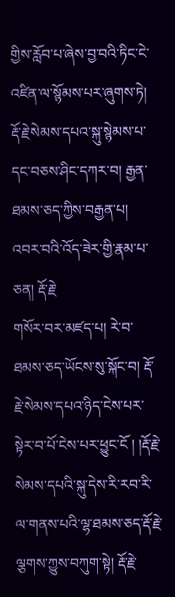གྱིས་རློབ་པ་ཞེས་བྱ་བའི་ཏིང་ངེ་འཛིན་ལ་སྙོམས་པར་ཞུགས་ཏེ། རྡོ་རྗེ་སེམས་དཔའ་སྐུ་སྙེམས་པ་དང་བཅས་ཤིང་དཀར་བ། རྒྱན་ཐམས་ཅད་ཀྱིས་བརྒྱན་པ། འབར་བའི་འོད་ཟེར་གྱི་རྣམ་པ་ཅན། རྡོ་རྗེ་
གསོར་བར་མཛད་པ། རེ་བ་ཐམས་ཅད་ཡོངས་སུ་སྐོང་བ། རྡོ་རྗེ་སེམས་དཔའ་ཉིད་ངེས་པར་སྟེར་བ་པོ་ངེས་པར་ཕྱུང་ངོ ། །རྡོ་རྗེ་སེམས་དཔའི་སྐུ་དེས་རི་རབ་རི་ལ་གནས་པའི་ལྷ་ཐམས་ཅད་རྡོ་རྗེ་ལྕགས་ཀྱུས་བཀུག་སྟེ། རྡོ་རྗེ་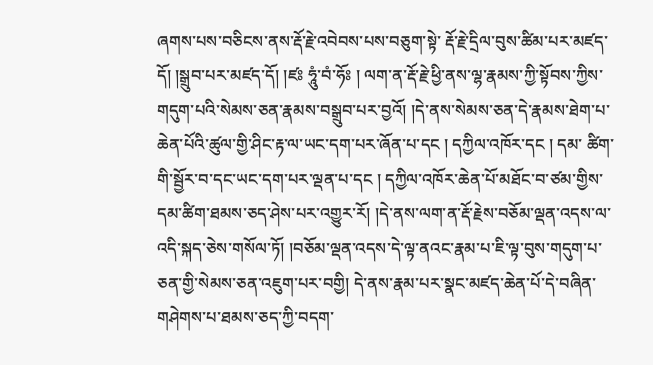ཞགས་པས་བཅིངས་ནས་རྡོ་རྗེ་འབེབས་པས་བཅུག་སྟེ་ རྡོ་རྗེ་དྲིལ་བུས་ཚིམ་པར་མཛད་དོ། །སྒྲུབ་པར་མཛད་དོ། །ཛཿ ཧཱུཾ་བཾ་ཧོཿ ། ལག་ན་རྡོ་རྗེ་ཕྱི་ནས་ལྷ་རྣམས་ཀྱི་སྟོབས་ཀྱིས་གདུག་པའི་སེམས་ཅན་རྣམས་བསྒྲུབ་པར་བྱའོ། །དེ་ནས་སེམས་ཅན་དེ་རྣམས་ཐེག་པ་ཆེན་པོའི་ཚུལ་གྱི་ཤིང་རྟ་ལ་ཡང་དག་པར་ཞོན་པ་དང ། དཀྱིལ་འཁོར་དང ། དམ་ ཚིག་གི་སྦྱོར་བ་དང་ཡང་དག་པར་ལྡན་པ་དང ། དཀྱིལ་འཁོར་ཆེན་པོ་མཐོང་བ་ཙམ་གྱིས་དམ་ཚིག་ཐམས་ཅད་ཤེས་པར་འགྱུར་རོ། །དེ་ནས་ལག་ན་རྡོ་རྗེས་བཅོམ་ལྡན་འདས་ལ་འདི་སྐད་ཅེས་གསོལ་ཏོ། །བཅོམ་ལྡན་འདས་དེ་ལྟ་ནའང་རྣམ་པ་ཇི་ལྟ་བུས་གདུག་པ་ཅན་གྱི་སེམས་ཅན་འཇུག་པར་བགྱི། དེ་ནས་རྣམ་པར་སྣང་མཛད་ཆེན་པོ་དེ་བཞིན་གཤེགས་པ་ཐམས་ཅད་ཀྱི་བདག་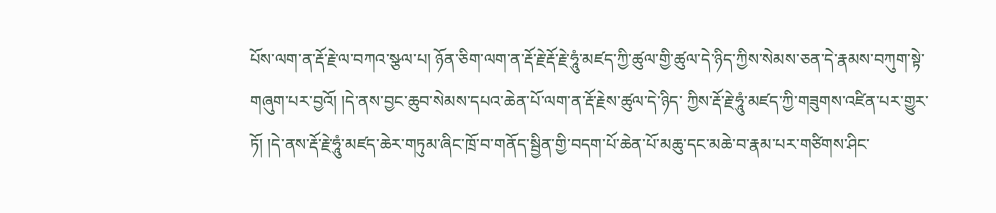པོས་ལག་ན་རྡོ་རྗེ་ལ་བཀའ་སྩལ་པ། ཉོན་ཅིག་ལག་ན་རྡོ་རྗེ་རྡོ་རྗེ་ཧཱུཾ་མཛད་ཀྱི་ཚུལ་གྱི་ཚུལ་དེ་ཉིད་ཀྱིས་སེམས་ཅན་དེ་རྣམས་བཀུག་སྟེ་གཞུག་པར་བྱའོ། །དེ་ནས་བྱང་ཆུབ་སེམས་དཔའ་ཆེན་པོ་ལག་ན་རྡོ་རྗེས་ཚུལ་དེ་ཉིད་ ཀྱིས་རྡོ་རྗེ་ཧཱུཾ་མཛད་ཀྱི་གཟུགས་འཛིན་པར་གྱུར་ཏོ། །དེ་ནས་རྡོ་རྗེ་ཧཱུཾ་མཛད་ཆེར་གཏུམ་ཞིང་ཁྲོ་བ་གནོད་སྦྱིན་གྱི་བདག་པོ་ཆེན་པོ་མཆུ་དང་མཆེ་བ་རྣམ་པར་གཙིགས་ཤིང་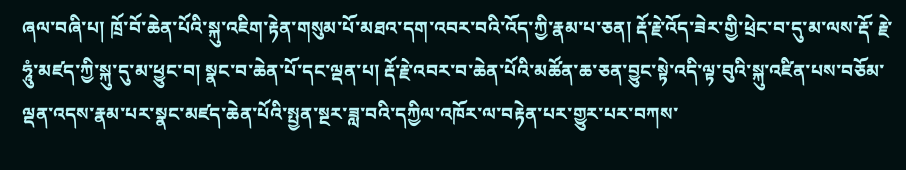ཞལ་བཞི་པ། ཁྲོ་བོ་ཆེན་པོའི་སྐུ་འཇིག་རྟེན་གསུམ་པོ་མཐའ་དག་འབར་བའི་འོད་ཀྱི་རྣམ་པ་ཅན། རྡོ་རྗེ་འོད་ཟེར་གྱི་ཕྲེང་བ་དུ་མ་ལས་རྡོ་ རྗེ་ཧཱུཾ་མཛད་ཀྱི་སྐུ་དུ་མ་ཕྱུང་བ། སྣང་བ་ཆེན་པོ་དང་ལྡན་པ། རྡོ་རྗེ་འབར་བ་ཆེན་པོའི་མཚོན་ཆ་ཅན་བྱུང་སྟེ་འདི་ལྟ་བུའི་སྐུ་འཛིན་པས་བཅོམ་ལྡན་འདས་རྣམ་པར་སྣང་མཛད་ཆེན་པོའི་སྤྱན་སྔར་ཟླ་བའི་དཀྱིལ་འཁོར་ལ་བརྟེན་པར་གྱུར་པར་བཀས་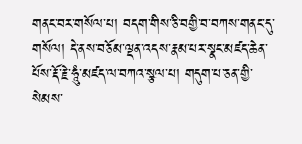གནང་བར་གསོལ་པ། བདག་གིས་ཅི་བགྱི་བ་བཀས་གནང་དུ་ གསོལ། དེ་ནས་བཅོམ་ལྡན་འདས་རྣམ་པར་སྣང་མཛད་ཆེན་པོས་རྡོ་རྗེ་ཧཱུཾ་མཛད་ལ་བཀའ་སྩལ་པ། གདུག་པ་ཅན་གྱི་སེམས་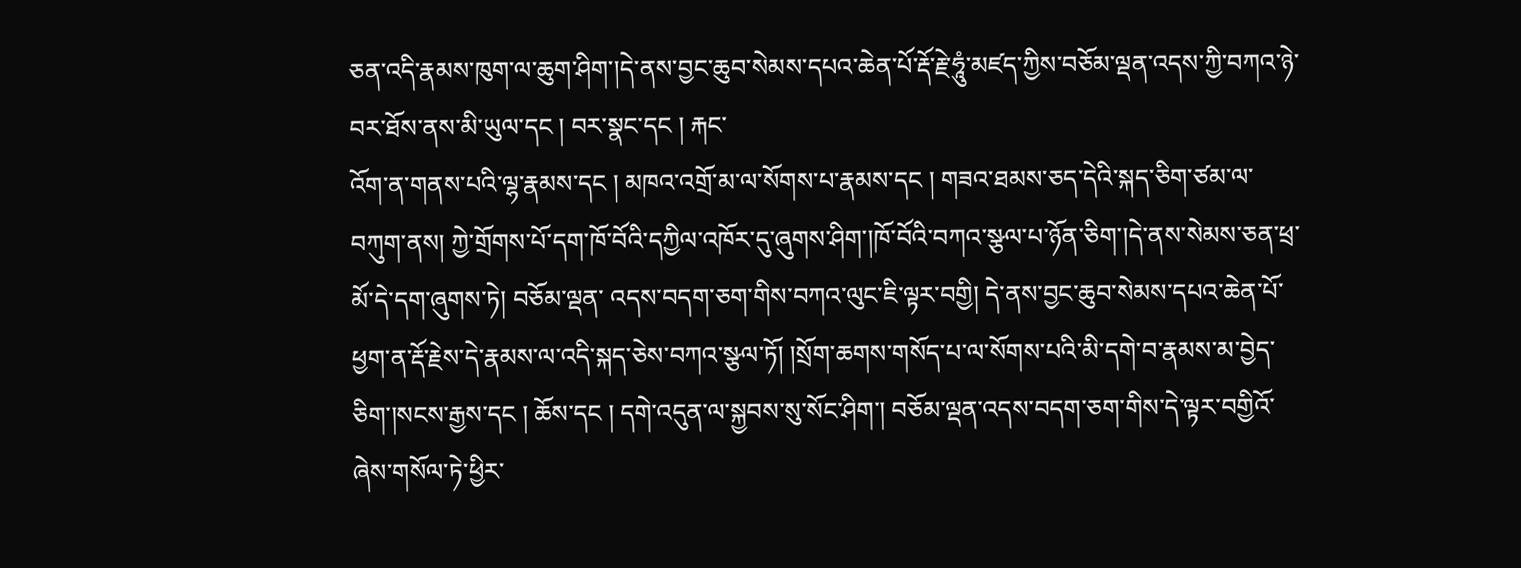ཅན་འདི་རྣམས་ཁུག་ལ་ཆུག་ཤིག་།དེ་ནས་བྱང་ཆུབ་སེམས་དཔའ་ཆེན་པོ་རྡོ་རྗེ་ཧཱུཾ་མཛད་ཀྱིས་བཅོམ་ལྡན་འདས་ཀྱི་བཀའ་ཉེ་བར་ཐོས་ནས་མི་ཡུལ་དང ། བར་སྣང་དང ། རྐང་
འོག་ན་གནས་པའི་ལྷ་རྣམས་དང ། མཁའ་འགྲོ་མ་ལ་སོགས་པ་རྣམས་དང ། གཟའ་ཐམས་ཅད་དེའི་སྐད་ཅིག་ཙམ་ལ་བཀུག་ནས། ཀྱེ་གྲོགས་པོ་དག་ཁོ་བོའི་དཀྱིལ་འཁོར་དུ་ཞུགས་ཤིག་།ཁོ་བོའི་བཀའ་སྩལ་པ་ཉོན་ཅིག་།དེ་ནས་སེམས་ཅན་ཕྲ་མོ་དེ་དག་ཞུགས་ཏེ། བཅོམ་ལྡན་ འདས་བདག་ཅག་གིས་བཀའ་ལུང་ཇི་ལྟར་བགྱི། དེ་ནས་བྱང་ཆུབ་སེམས་དཔའ་ཆེན་པོ་ཕྱག་ན་རྡོ་རྗེས་དེ་རྣམས་ལ་འདི་སྐད་ཅེས་བཀའ་སྩལ་ཏོ། །སྲོག་ཆགས་གསོད་པ་ལ་སོགས་པའི་མི་དགེ་བ་རྣམས་མ་བྱེད་ཅིག་།སངས་རྒྱས་དང ། ཆོས་དང ། དགེ་འདུན་ལ་སྐྱབས་སུ་སོང་ཤིག་། བཅོམ་ལྡན་འདས་བདག་ཅག་གིས་དེ་ལྟར་བགྱིའོ་ཞེས་གསོལ་ཏེ་ཕྱིར་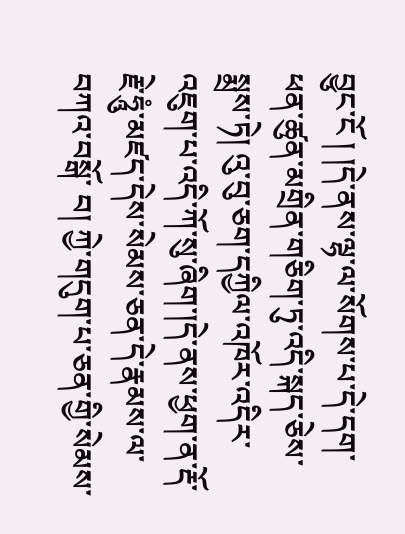བྱུང་ངོ ། །དེ་ནས་ལྷ་ལ་སོགས་པ་དེ་དག་ཕན་ཚུན་མགྲིན་གཅིག་ཏུ་འདི་སྐད་ཅེས་སྨྲས་ཏེ། འུ་བུ་ཅག་དཀྱིལ་འཁོར་འདིར་འཇུག་པ་འདི་ཀོ་སུ་ཞིག་།དེ་ནས་ཕྱག་ན་རྡོ་རྗེ་ཧཱུཾ་མཛད་དེས་སེམས་ཅན་དེ་རྣམས་ལ་བཀའ་བསྒོ་ བ། ཀྱེ་གདུག་པ་ཅན་གྱི་སེམས་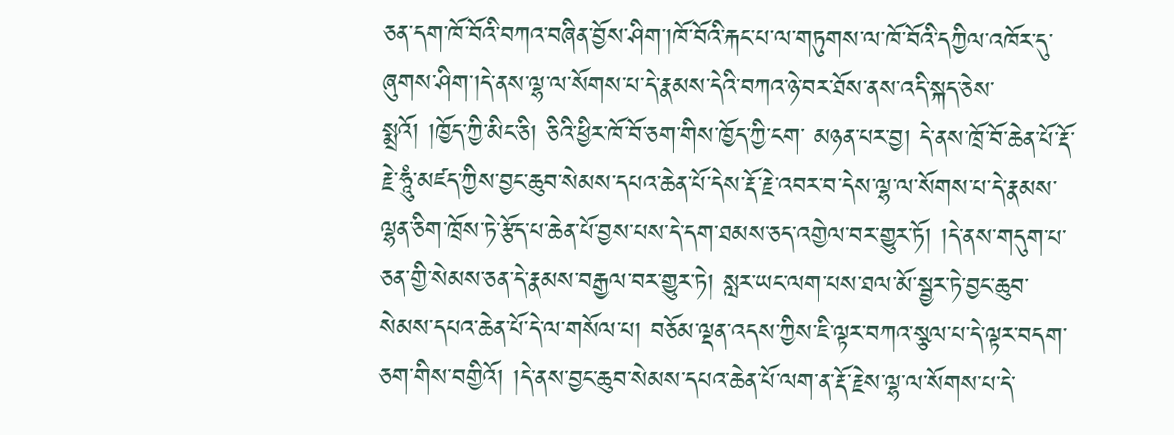ཅན་དག་ཁོ་བོའི་བཀའ་བཞིན་བྱོས་ཤིག་།ཁོ་བོའི་རྐང་པ་ལ་གཏུགས་ལ་ཁོ་བོའི་དཀྱིལ་འཁོར་དུ་ཞུགས་ཤིག་།དེ་ནས་ལྷ་ལ་སོགས་པ་དེ་རྣམས་དེའི་བཀའ་ཉེ་བར་ཐོས་ནས་འདི་སྐད་ཅེས་སྨྲའོ། །ཁྱོད་ཀྱི་མིང་ཅི། ཅིའི་ཕྱིར་ཁོ་བོ་ཅག་གིས་ཁྱོད་ཀྱི་ངག་ མཉན་པར་བྱ། དེ་ནས་ཁྲོ་བོ་ཆེན་པོ་རྡོ་རྗེ་ཧཱུཾ་མཛད་ཀྱིས་བྱང་ཆུབ་སེམས་དཔའ་ཆེན་པོ་དེས་རྡོ་རྗེ་འབར་བ་དེས་ལྷ་ལ་སོགས་པ་དེ་རྣམས་ལྷན་ཅིག་ཁྲོས་ཏེ་རྩོད་པ་ཆེན་པོ་བྱས་པས་དེ་དག་ཐམས་ཅད་འགྱེལ་བར་གྱུར་ཏོ། །དེ་ནས་གདུག་པ་ཅན་གྱི་སེམས་ཅན་དེ་རྣམས་བརྒྱལ་བར་གྱུར་ཏེ། སླར་ཡང་ལག་པས་ཐལ་མོ་སྦྱར་ཏེ་བྱང་ཆུབ་སེམས་དཔའ་ཆེན་པོ་དེ་ལ་གསོལ་པ། བཅོམ་ལྡན་འདས་ཀྱིས་ཇི་ལྟར་བཀའ་སྩལ་པ་དེ་ལྟར་བདག་ཅག་གིས་བགྱིའོ། །དེ་ནས་བྱང་ཆུབ་སེམས་དཔའ་ཆེན་པོ་ལག་ན་རྡོ་རྗེས་ལྷ་ལ་སོགས་པ་དེ་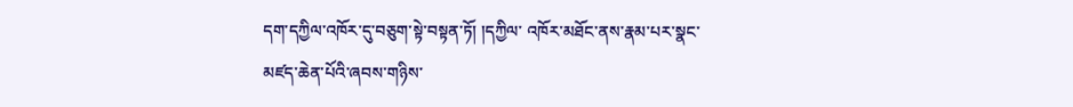དག་དཀྱིལ་འཁོར་དུ་བཅུག་སྟེ་བསྟན་ཏོ། །དཀྱིལ་ འཁོར་མཐོང་ནས་རྣམ་པར་སྣང་མཛད་ཆེན་པོའི་ཞབས་གཉིས་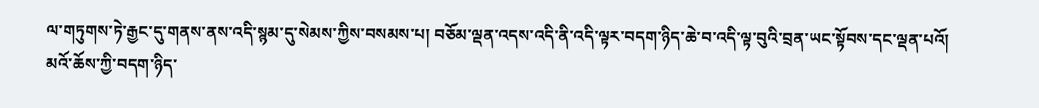ལ་གཏུགས་ཏེ་རྒྱང་དུ་གནས་ནས་འདི་སྙམ་དུ་སེམས་ཀྱིས་བསམས་པ། བཅོམ་ལྡན་འདས་འདི་ནི་འདི་ལྟར་བདག་ཉིད་ཆེ་བ་འདི་ལྟ་བུའི་བྲན་ཡང་སྟོབས་དང་ལྡན་པའོ། མའོ་ཆོས་ཀྱི་བདག་ཉིད་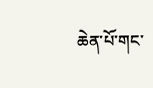ཆེན་པོ་གང་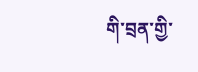གི་བྲན་གྱི་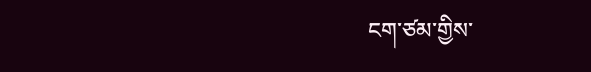ངག་ཙམ་གྱིས་